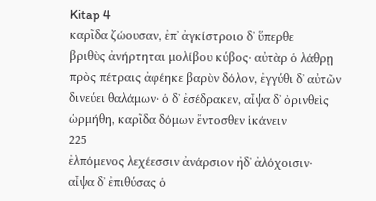Kitap 4
καρῖδα ζώουσαν, ἐπʼ ἀγκίστροιο δʼ ὕπερθε
βριθὺς ἀνήρτηται μολίβου κύβος· αὐτὰρ ὁ λάθρῃ
πρὸς πέτραις ἀφέηκε βαρὺν δόλον, ἐγγύθι δʼ αὐτῶν
δινεύει θαλάμων· ὁ δʼ ἐσέδρακεν, αἶψα δʼ ὀρινθεὶς
ὡρμήθη, καρῖδα δόμων ἔντοσθεν ἱκάνειν
225
ἐλπόμενος λεχέεσσιν ἀνάρσιον ἠδʼ ἀλόχοισιν·
αἶψα δʼ ἐπιθύσας ὁ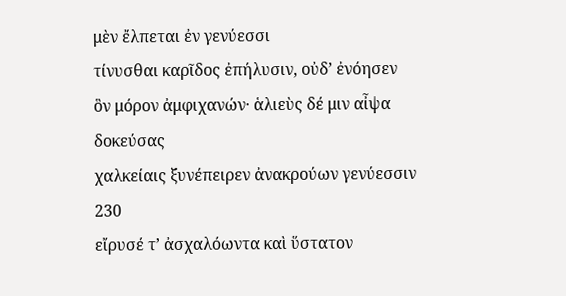μὲν ἔλπεται ἐν γενύεσσι
τίνυσθαι καρῖδος ἐπήλυσιν, οὐδʼ ἐνόησεν
ὃν μόρον ἀμφιχανών· ἁλιεὺς δέ μιν αἶψα δοκεύσας
χαλκείαις ξυνέπειρεν ἀνακρούων γενύεσσιν
230
εἴρυσέ τʼ ἀσχαλόωντα καὶ ὕστατον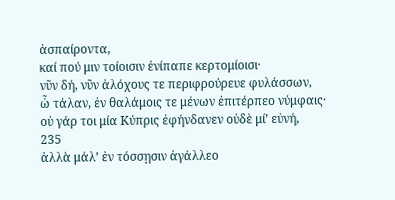ἀσπαίροντα,
καί πού μιν τοίοισιν ἐνίπαπε κερτομίοισι·
νῦν δή, νῦν ἀλόχους τε περιφρούρευε φυλάσσων,
ὦ τάλαν, ἐν θαλάμοις τε μένων ἐπιτέρπεο νύμφαις·
οὐ γάρ τοι μία Κύπρις ἐφήνδανεν οὐδὲ μίʼ εὐνή,
235
ἀλλὰ μάλʼ ἐν τόσσῃσιν ἀγάλλεο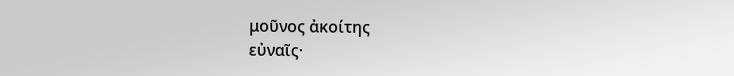μοῦνος ἀκοίτης
εὐναῖς·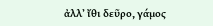ἀλλʼ ἴθι δεῦρο, γάμος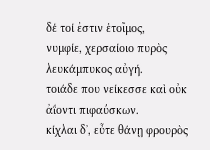δέ τοί ἐστιν ἑτοῖμος,
νυμφίε, χερσαίοιο πυρὸς λευκάμπυκος αὐγή.
τοιάδε που νείκεσσε καὶ οὐκ ἀΐοντι πιφαύσκων.
κίχλαι δʼ, εὖτε θάνῃ φρουρὸς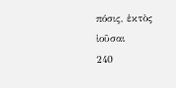πόσις, ἐκτὸς ἰοῦσαι
240